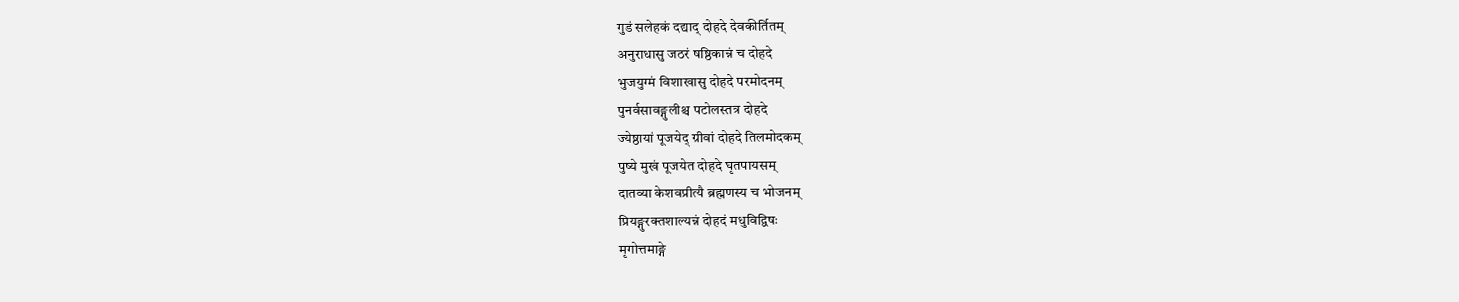गुडं सलेहकं दद्याद् दोहदे देवकीर्तितम्
अनुराधासु जठरं षष्ठिकान्नं च दोहदे
भुजयुग्मं विशाखासु दोहदे परमोदनम्
पुनर्वसावङ्गुलीश्च पटोलस्तत्र दोहदे
ज्येष्ठायां पूजयेद् ग्रीवां दोहदे तिलमोदकम्
पुष्ये मुखं पूजयेत दोहदे घृतपायसम्
दातव्या केशवप्रीत्यै ब्रह्मणस्य च भोजनम्
प्रियङ्गुरक्तशाल्यन्नं दोहदं मधुविद्विषः
मृगोत्तमाङ्गे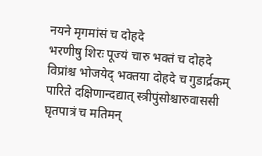नयने मृगमांसं च दोहदे
भरणीषु शिरः पूज्यं चारु भक्तं च दोहदे
विप्रांश्च भोजयेद् भक्तया दोहदे च गुडार्द्रकम्
पारिते दक्षिणान्दद्यात् स्त्रीपुंसोश्चारुवाससी
घृतपात्रं च मतिमन्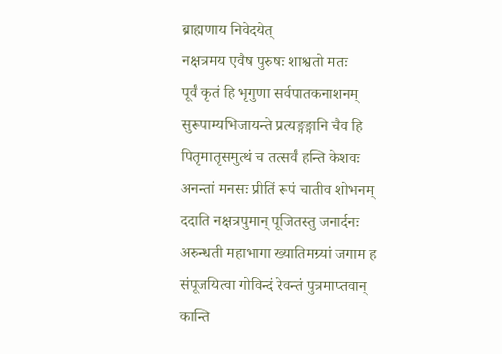ब्राह्मणाय निवेदयेत्
नक्षत्रमय एवैष पुरुषः शाश्वतो मतः
पूर्वं कृतं हि भृगुणा सर्वपातकनाशनम्
सुरूपाम्यभिजायन्ते प्रत्यङ्गङ्गानि चैव हि
पितृमातृसमुत्थं च तत्सर्वं हन्ति केशवः
अनन्तां मनसः प्रीतिं रूपं चातीव शोभनम्
ददाति नक्षत्रपुमान् पूजितस्तु जनार्दनः
अरुन्धती महाभागा ख्यातिमग्र्यां जगाम ह
संपूजयित्वा गोविन्दं रेवन्तं पुत्रमाप्तवान्
कान्ति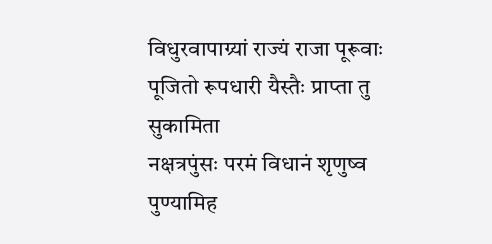विधुरवापाग्र्यां राज्यं राजा पूरूवाः
पूजितो रूपधारी यैस्तैः प्राप्ता तु सुकामिता
नक्षत्रपुंसः परमं विधानं शृणुष्व पुण्यामिह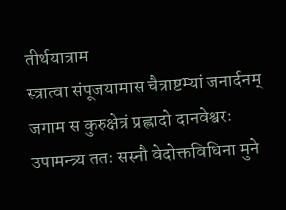तीर्थयात्राम
स्त्रात्वा संपूजयामास चैत्राष्टम्यां जनार्दनम्
जगाम स कुरुक्षेत्रं प्रह्लादो दानवेश्वरः
उपामन्त्र्य ततः सस्नौ वेदोक्तविधिना मुने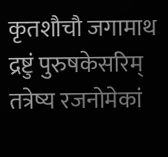कृतशौचौ जगामाथ द्रष्टुं पुरुषकेसरिम्
तत्रेष्य रजनोमेकां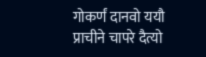गोकर्णं दानवो ययौ
प्राचीने चापरे दैत्यो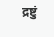द्रष्टुं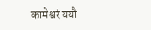कामेश्वरं ययौ